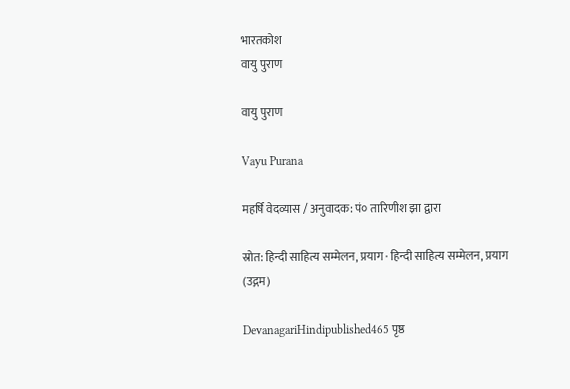भारतकोश
वायु पुराण

वायु पुराण

Vayu Purana

महर्षि वेदव्यास / अनुवादक: पं० तारिणीश झा द्वारा

स्रोत: हिन्दी साहित्य सम्मेलन, प्रयाग · हिन्दी साहित्य सम्मेलन, प्रयाग (उद्गम)

DevanagariHindipublished465 पृष्ठ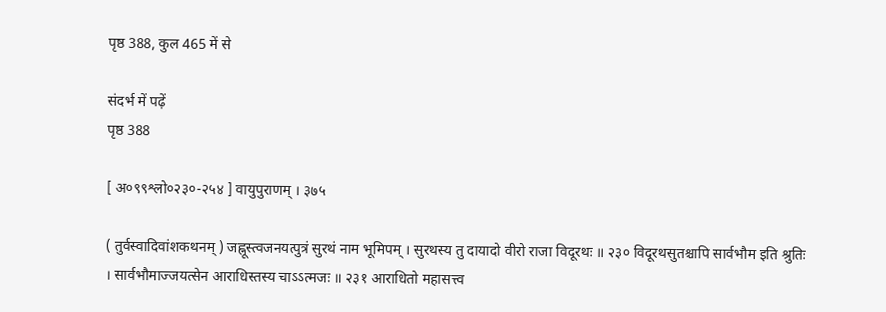पृष्ठ 388, कुल 465 में से

संदर्भ में पढ़ें
पृष्ठ 388

[ अ०९९श्लो०२३०-२५४ ] वायुपुराणम् । ३७५

( तुर्वस्वादिवांशकथनम् ) जह्नूस्त्वजनयत्पुत्रं सुरथं नाम भूमिपम् । सुरथस्य तु दायादो वीरो राजा विदूरथः ॥ २३० विदूरथसुतश्चापि सार्वभौम इति श्रुतिः । सार्वभौमाज्जयत्सेन आराधिस्तस्य चाऽऽत्मजः ॥ २३१ आराधितो महासत्त्व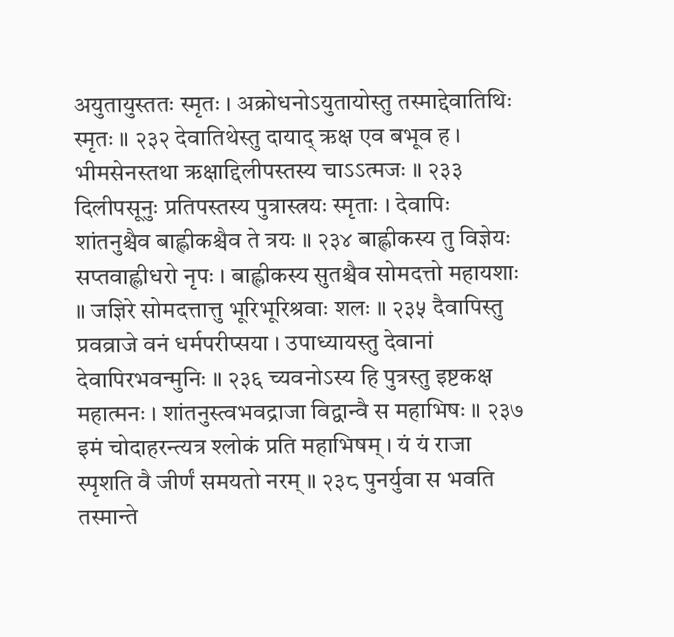अयुतायुस्ततः स्मृतः । अक्रोधनोऽयुतायोस्तु तस्माद्देवातिथिः स्मृतः ॥ २३२ देवातिथेस्तु दायाद् ऋक्ष एव बभूव ह । भीमसेनस्तथा ऋक्षाद्दिलीपस्तस्य चाऽऽत्मजः ॥ २३३ दिलीपसूनुः प्रतिपस्तस्य पुत्रास्त्रयः स्मृताः । देवापिः शांतनुश्चैव बाह्लीकश्चैव ते त्रयः ॥ २३४ बाह्लीकस्य तु विज्ञेयः सप्तवाह्लीधरो नृपः । बाह्लीकस्य सुतश्चैव सोमदत्तो महायशाः ॥ जज्ञिरे सोमदत्तात्तु भूरिभूरिश्रवाः शलः ॥ २३५ दैवापिस्तु प्रवव्राजे वनं धर्मपरीप्सया । उपाध्यायस्तु देवानां देवापिरभवन्मुनिः ॥ २३६ च्यवनोऽस्य हि पुत्रस्तु इष्टकक्ष महात्मनः । शांतनुस्त्वभवद्राजा विद्वान्वै स महाभिषः ॥ २३७ इमं चोदाहरन्त्यत्र श्लोकं प्रति महाभिषम् । यं यं राजा स्पृशति वै जीर्णं समयतो नरम् ॥ २३८ पुनर्युवा स भवति तस्मान्ते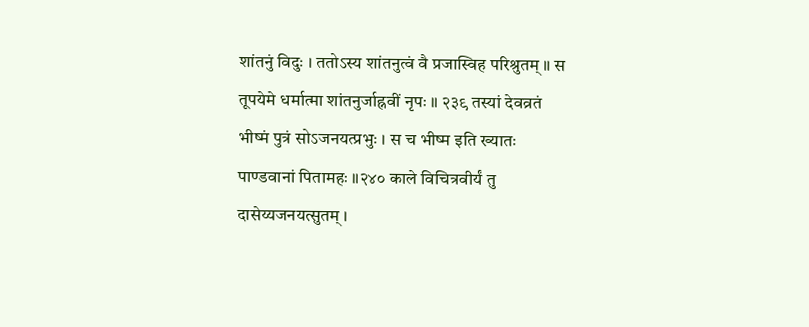शांतनुं विदुः । ततोऽस्य शांतनुत्वं वै प्रजास्विह परिश्रुतम् ॥ स तूपयेमे धर्मात्मा शांतनुर्जाह्नवीं नृपः ॥ २३९ तस्यां देवव्रतं भीष्मं पुत्रं सोऽजनयत्प्रभुः । स च भीष्म इति ख्यातः पाण्डवानां पितामहः ॥२४० काले विचित्रवीर्यं तु दासेय्यजनयत्सुतम् ।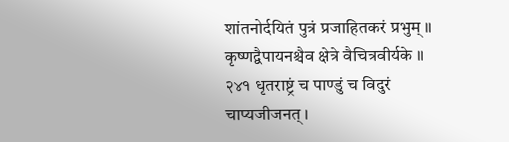शांतनोर्दयितं पुत्रं प्रजाहितकरं प्रभुम् ॥ कृष्णद्वैपायनश्चैव क्षेत्रे वैचित्रवीर्यके ॥ २४१ धृतराष्ट्रं च पाण्डुं च विदुरं चाप्यजीजनत् ।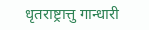धृतराष्ट्रात्तु गान्धारी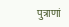पुत्राणां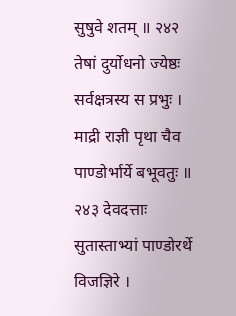सुषुवे शतम् ॥ २४२ तेषां दुर्योधनो ज्येष्ठः सर्वक्षत्रस्य स प्रभुः । माद्री राज्ञी पृथा चैव पाण्डोर्भार्ये बभूवतुः ॥ २४३ देवदत्ताः सुतास्ताभ्यां पाण्डोरर्थे विजज्ञिरे ।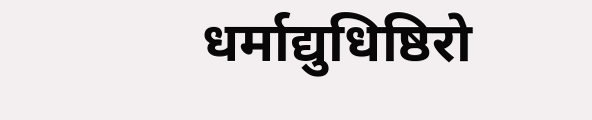धर्माद्युधिष्ठिरो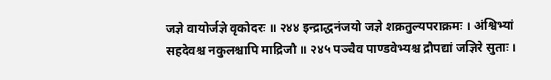जज्ञे वायोर्जज्ञे वृकोदरः ॥ २४४ इन्द्राद्धनंजयो जज्ञे शक्रतुल्यपराक्रमः । अंश्विभ्यां सहदेवश्च नकुलश्चापि माद्रिजौ ॥ २४५ पञ्चैव पाण्डवेभ्यश्च द्रौपद्यां जज्ञिरे सुताः ।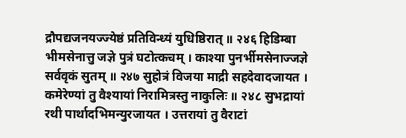द्रौपद्यजनयज्ज्येष्ठं प्रतिविन्ध्यं युधिष्ठिरात् ॥ २४६ हिडिम्बा भीमसेनात्तु जज्ञे पुत्रं घटोत्कचम् । काश्या पुनर्भीमसेनाज्जज्ञे सर्ववृकं सुतम् ॥ २४७ सुहोत्रं विजया माद्री सहदेवादजायत । कमेरेण्यां तु वैश्यायां निरामित्रस्तु नाकुलिः ॥ २४८ सुभद्रायां रथी पार्थादभिमन्युरजायत । उत्तरायां तु वैराटां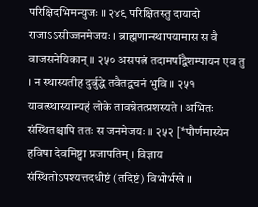परिक्षिदभिमन्युजः ॥ २४९ परिक्षितस्तु दायादो राजाऽऽसीज्जनमेजयः । ब्राह्मणान्स्थापयामास स वै वाजसनेयिकान् ॥ २५० असपत्नं तदामर्षाद्वैशम्पायन एव तु । न स्थास्यतीह दुर्बुद्धे तवैतद्वचनं भुवि ॥ २५१ यावत्स्थास्याम्यहं लोके तावन्नेतत्प्रशस्यते । अभितः संस्थितश्चापि ततः स जनमेजयः ॥ २५२ [*पौर्णमास्येन हविषा देवमिष्ट्वा प्रजापतिम् । विज्ञाय संस्थितोऽपश्यत्तदधीष्टं (तदिष्टं) विभोर्भखे ॥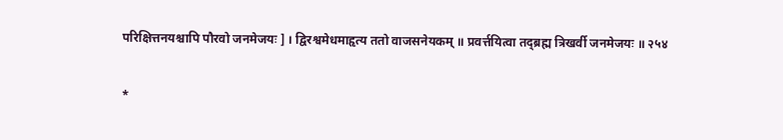परिक्षित्तनयश्चापि पौरवो जनमेजयः ] । द्विरश्वमेधमाहृत्य ततो वाजसनेयकम् ॥ प्रवर्त्तयित्वा तद्ब्रह्म त्रिखर्वी जनमेजयः ॥ २५४


*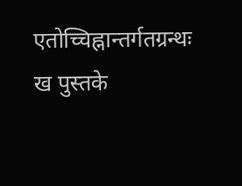एतोच्चिह्नान्तर्गतग्रन्थः ख पुस्तके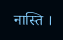नास्ति ।